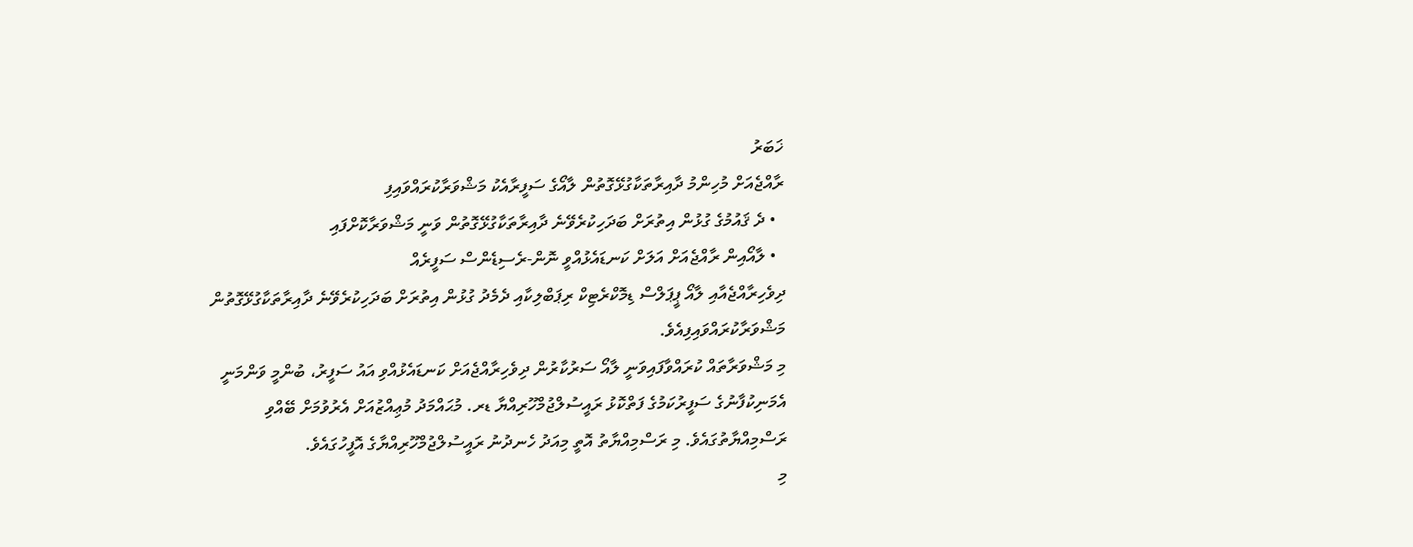ޚަބަރު
ރާއްޖެއަށް މުހިންމު ދާއިރާތަކާގުޅޭގޮތުން ލާއޯގެ ސަފީރާއެކު މަޝްވަރާކުރައްވައިފި
  • ދެ ޤައުމުގެ ގުޅުން އިތުރަށް ބަދަހިކުރެވޭނެ ދާއިރާތަކާގުޅޭގޮތުން ވަނީ މަޝްވަރާކޮށްފައި
  • ލާއޯއިން ރާއްޖެއަށް އަލަށް ކަނޑައެޅުއްވީ ނޮން-ރެސިޑެންސް ސަފީރެއް
ދިވެހިރާއްޖެއާއި ލާއޯ ޕީޕަލްސް ޑިމޮކްރެޓިކް ރިޕަބްލިކާއި ދެމެދު ގުޅުން އިތުރަށް ބަދަހިކުރެވޭނެ ދާއިރާތަކާގުޅޭގޮތުން މަޝްވަރާކުރައްވައިފިއެވެ.
މި މަޝްވަރާތައް ކުރައްވާފައިވަނީ ލާއޯ ސަރުކާރުން ދިވެހިރާއްޖެއަށް ކަނޑައެޅުއްވި އައު ސަފީރު، ބުންމީ ވަންމަނީ އެމަނިކުފާނުގެ ސަފީރުކަމުގެ ފަތްކޮޅު ރައީސުލްޖުމްހޫރިއްޔާ ޑރ. މުޙައްމަދު މުޢިއްޒުއަށް އެރުވުމަށް ބޭއްވި ރަސްމިއްޔާތުގައެވެ. މި ރަސްމިއްޔާތު އޮތީ މިއަދު ހެނދުނު ރައީސުލްޖުމްހޫރިއްޔާގެ އޮފީހުގައެވެ.
މި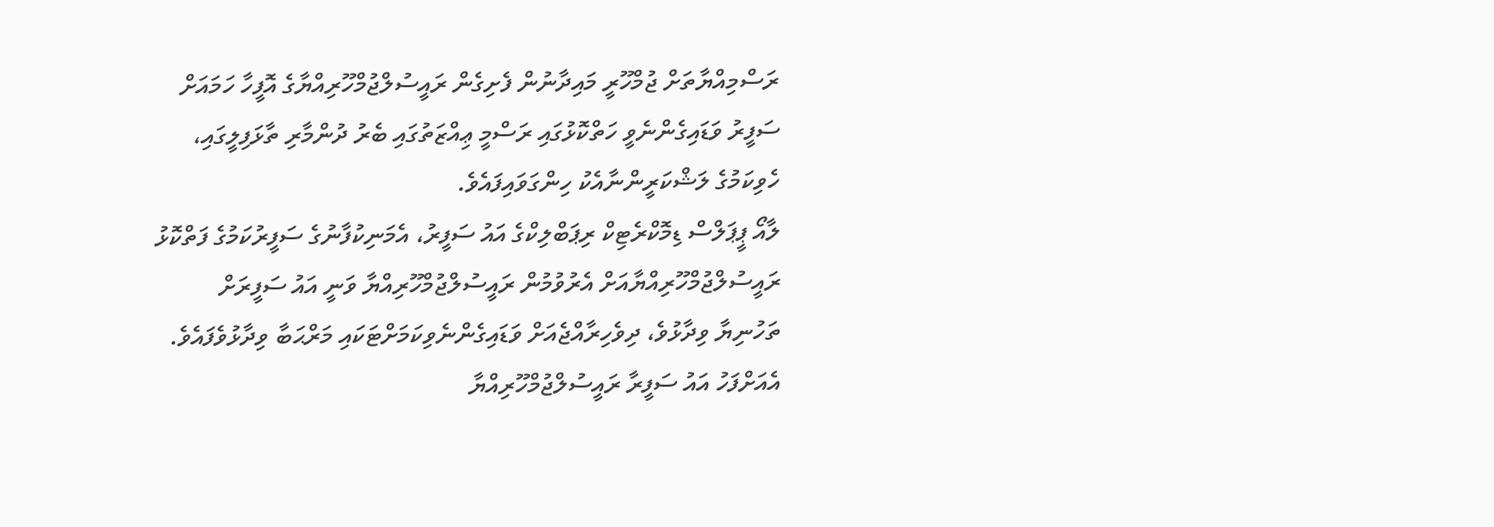ރަސްމިއްޔާތަށް ޖުމްހޫރީ މައިދާނުން ފެށިގެން ރައީސުލްޖުމްހޫރިއްޔާގެ އޮފީހާ ހަމައަށް ސަފީރު ވަޑައިގެންނެވީ ހަތްކޮޅުގައި ރަސްމީ ޢިއްޒަތުގައި ބެރު ދުންމާރި ތާޅަފިލީގައި، ހެވިކަމުގެ ލަޝްކަރީންނާއެކު ހިންގަވައިފައެވެ.
ލާއޯ ޕީޕަލްސް ޑިމޮކްރެޓިކް ރިޕަބްލިކްގެ އައު ސަފީރު، އެމަނިކުފާނުގެ ސަފީރުކަމުގެ ފަތްކޮޅު ރައީސުލްޖުމްހޫރިއްޔާއަށް އެރުވުމުން ރައީސުލްޖުމްހޫރިއްޔާ ވަނީ އައު ސަފީރަށް ތަހުނިޔާ ވިދާޅުވެ، ދިވެހިރާއްޖެއަށް ވަޑައިގެންނެވިކަމަށްޓަކައި މަރްޙަބާ ވިދާޅުވެފައެވެ.
އެއަށްފަހު އައު ސަފީރާ ރައީސުލްޖުމްހޫރިއްޔާ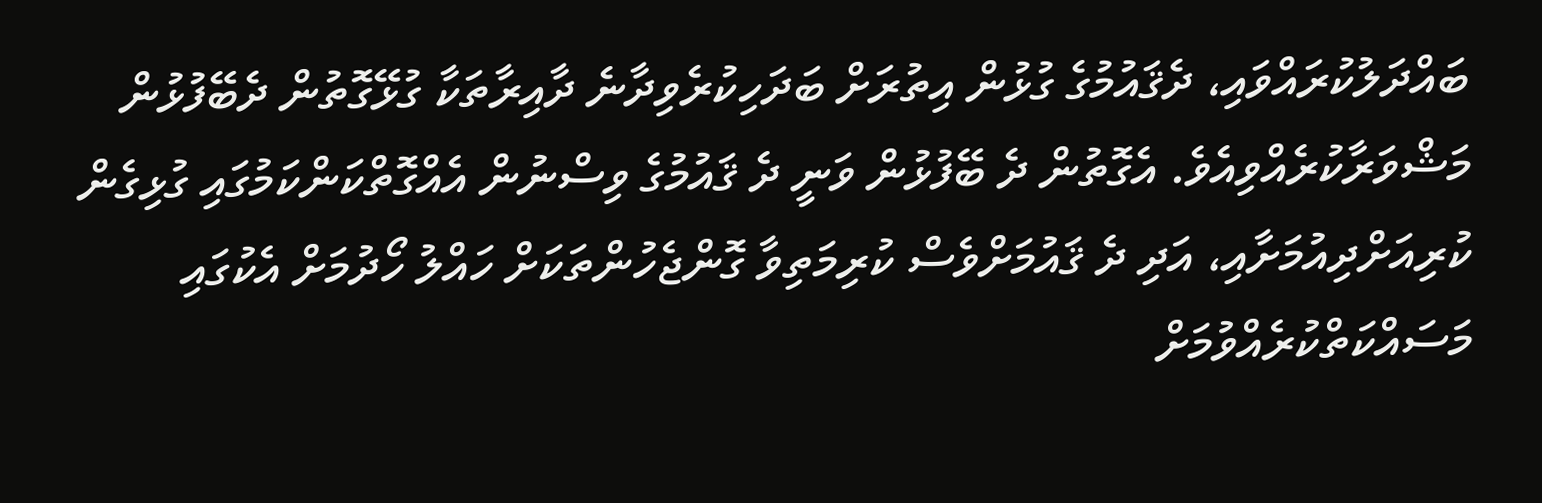ބައްދަލުކުރައްވައި، ދެޤައުމުގެ ގުޅުން އިތުރަށް ބަދަހިކުރެވިދާނެ ދާއިރާތަކާ ގުޅޭގޮތުން ދެބޭފުޅުން މަޝްވަރާކުރެއްވިއެވެ. އެގޮތުން ދެ ބޭފުޅުން ވަނީ ދެ ޤައުމުގެ ވިސްނުން އެއްގޮތްކަންކަމުގައި ގުޅިގެން ކުރިއަށްދިއުމަށާއި، އަދި ދެ ޤައުމަށްވެސް ކުރިމަތިވާ ގޮންޖެހުންތަކަށް ހައްލު ހޯދުމަށް އެކުގައި މަސައްކަތްކުރެއްވުމަށް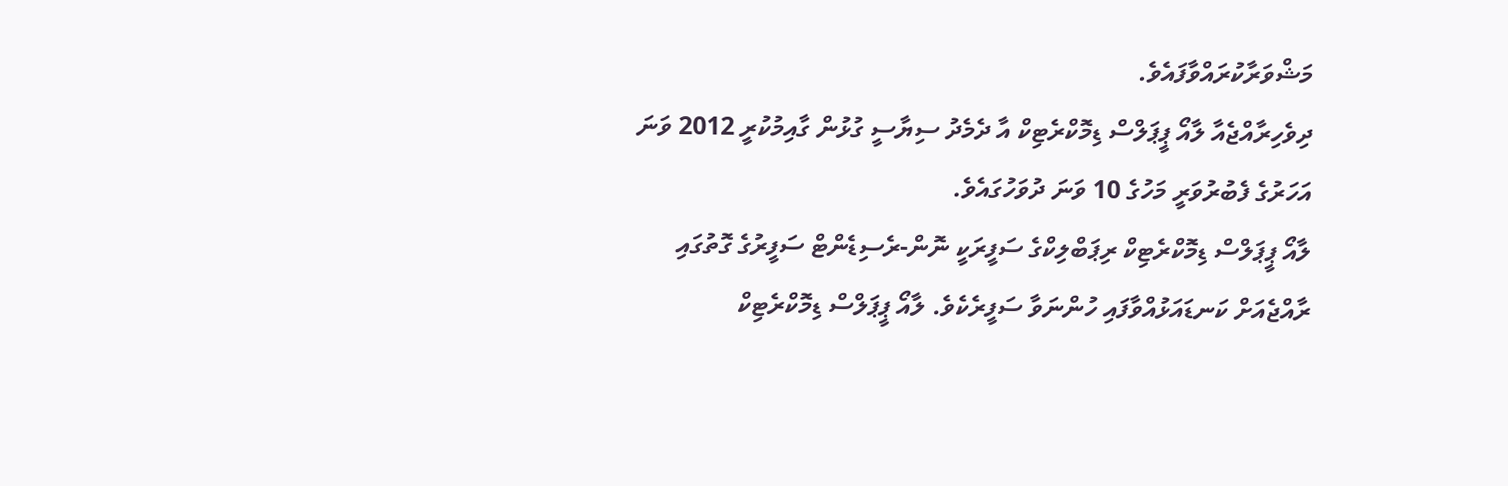މަޝްވަރާކުރައްވާފައެވެ.
ދިވެހިރާއްޖެއާ ލާއޯ ޕީޕަލްސް ޑިމޮކްރެޓިކް އާ ދެމެދު ސިޔާސީ ގުޅުން ގާއިމުކުރީ 2012 ވަނަ އަހަރުގެ ފެބުރުވަރީ މަހުގެ 10 ވަނަ ދުވަހުގައެވެ.
ލާއޯ ޕީޕަލްސް ޑިމޮކްރެޓިކް ރިޕަބްލިކްގެ ސަފީރަކީ ނޮން-ރެސިޑެންޓް ސަފީރުގެ ގޮތުގައި ރާއްޖެއަށް ކަނޑައަޅުއްވާފައި ހުންނަވާ ސަފީރެކެވެ. ލާއޯ ޕީޕަލްސް ޑިމޮކްރެޓިކް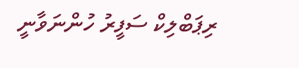ރިޕަބްލިކް ސަފީރު ހުންނަވާނީ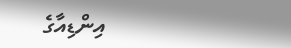އިންޑިއާގެ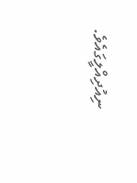ނިއުދިއްލީގައެވެ.